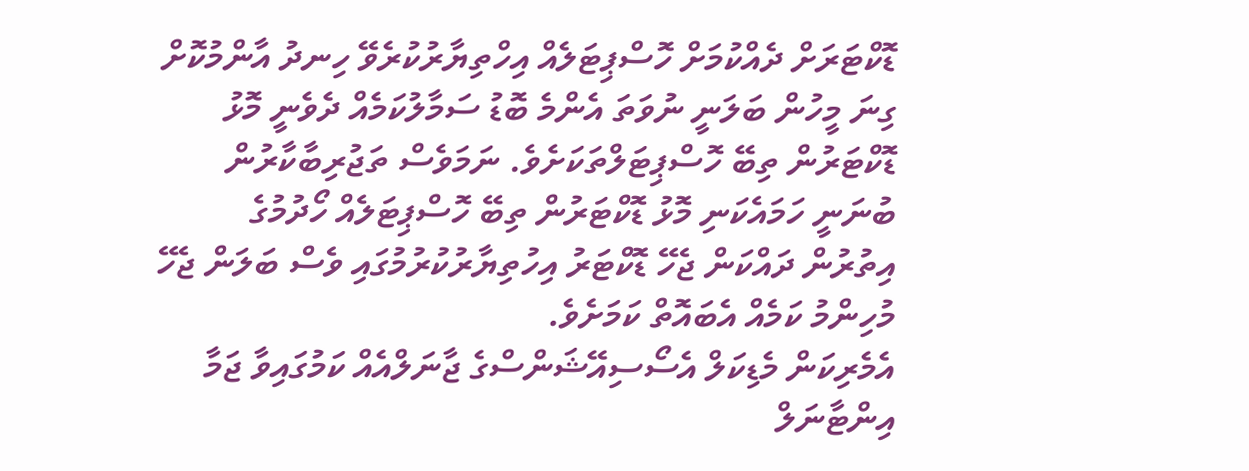ޑޮކްޓަރަށް ދެއްކުމަށް ހޮސްޕިޓަލެއް އިހްތިޔާރުކުރެވޭ ހިނދު އާންމުކޮށް ގިނަ މީހުން ބަލަނީ ނުވަތަ އެންމެ ބޮޑު ސަމާލުކަމެއް ދެވެނީ މޮޅު ޑޮކްޓަރުން ތިބޭ ހޮސްޕިޓަލްތަކަށެވެ. ނަމަވެސް ތަޖުރިބާކާރުން ބުނަނީ ހަމައެކަނި މޮޅު ޑޮކްޓަރުން ތިބޭ ހޮސްޕިޓަލެއް ހޯދުމުގެ އިތުރުން ދައްކަން ޖެހޭ ޑޮކްޓަރު އިހުތިޔާރުކުރުމުގައި ވެސް ބަލަން ޖެހޭ މުހިންމު ކަމެއް އެބައޮތް ކަމަށެވެ.
އެމެރިކަން މެޑިކަލް އެސޯސިއޭޝަންސްގެ ޖާނަލްއެއް ކަމުގައިވާ ޖަމާ އިންޓާނަލް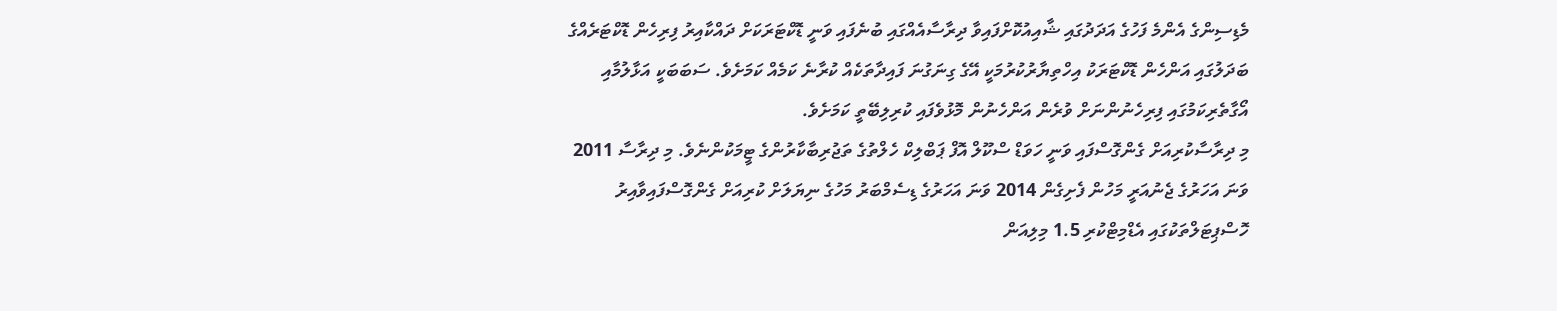މެޑިސިންގެ އެންމެ ފަހުގެ އަދަދުގައި ޝާއިއުކޮށްފައިވާ ދިރާސާއެއްގައި ބުނެފައި ވަނީ ޑޮކްޓަރަކަށް ދައްކާއިރު ފިރިހެން ޑޮކްޓަރެއްގެ ބަދަލުގައި އަންހެން ޑޮކްޓަރަކު އިހްތިޔާރުކުރުމަކީ އޭގެ ގިނަގުނަ ފައިދާތަކެއް ކުރާނެ ކަމެއް ކަމަށެވެ. ސަބަބަކީ އަޅާލުމާއި އޯގާތެރިކަމުގައި ފިރިހެނުންނަށް ވުރެން އަންހެނުން މޮޅުވެފައި ކުރިލިބޭތީ ކަމަށެވެ.
މި ދިރާސާކުރިއަށް ގެންގޮސްފައި ވަނީ ހަވަޑް ސްކޫލް އޮފް ޕަބްލިކް ހެލްތުގެ ތަޖުރިބާކާރުންގެ ޓީމަކުންނެވެ. މި ދިރާސާ 2011 ވަނަ އަހަރުގެ ޖެނުއަރީ މަހުން ފެށިގެން 2014 ވަނަ އަހަރުގެ ޑިސެމްބަރު މަހުގެ ނިޔަލަށް ކުރިއަށް ގެންގޮސްފައިވާއިރު ހޮސްޕިޓަލްތަކުގައި އެޑްމިޓްކުރި 1.5 މިލިއަން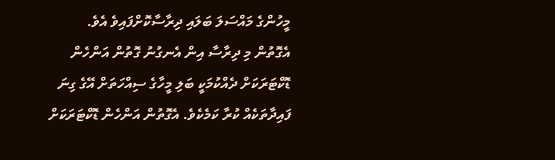މީހުންގެ މައްސަލަ ބަލައި ދިރާސާކޮށްފައިވެ އެވެ.
އެގޮތުން މި ދިރާސާ އިން އެނގުނު ގޮތުން އަންހެން ޑޮކްޓަރަކަށް ދެއްކުމަކީ ބަލި މީހާގެ ސިއްހަތަށް އޭގެ ގިނަ ފައިދާތަކެއް ކުރާ ކަމެކެވެ. އެގޮތުން އަންހެން ޑޮކްޓަރަކަށް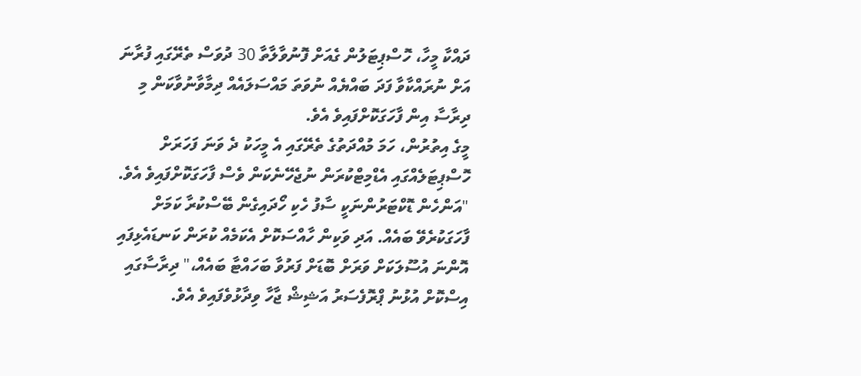ދައްކާ މީހާ، ހޮސްޕިޓަލުން ގެއަށް ފޮނުވާލާތާ 30 ދުވަސް ތެރޭގައި ފުރާނަ އަށް ނުރައްކާވާ ފަދަ ބައްޔެއް ނުވަތަ މައްސަލައެއް ދިމާވާނުވާކަން މި ދިރާސާ އިން ފާހަގަކޮށްފައިވެ އެވެ.
މީގެ އިތުރުން، ހަމަ މުއްދަތުގެ ތެރޭގައި އެ މީހަކު ދެ ވަނަ ފަހަރަށް ހޮސްޕިޓަލެއްގައި އެޑްމިޓްކުރަން ނުޖެހޭނެކަން ވެސް ފާހަގަކޮށްފައިވެ އެވެ.
"އަންހެން ޑޮކްޓަރުންނަކީ ސާފު ހެކި ހޯދައިގެން ބޭސްކުރާ ކަމަށް ފާހަގަކުރެވޭ ބައެއް. އަދި ވަކިން ހާއްސަކޮށް އެކަމެއް ކުރަން ކަނޑައެޅިފައި އޮންނަ އުސޫލަކަށް ވަރަށް ބޮޑަށް ފަރުވާ ބަހައްޓާ ބައެއް،" ދިރާސާގައި އިސްކޮށް އުޅުނު ޕްރޮފެސަރު އަޝިޝް ޖާހާ ވިދާޅުވެފައިވެ އެވެ.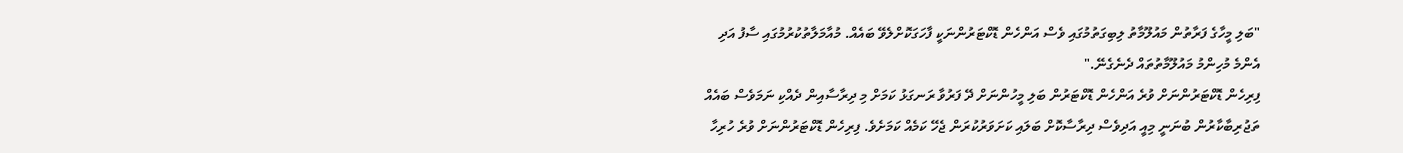"ބަލި މީހާގެ ފަރާތުން މައުލޫމާތު ލިބިގަތުމުގައި ވެސް އަންހެން ޑޮކްޓަރުންނަކީ ފާހަގަކޮށްލެވޭ ބައެއް. މުއާމަލާތުކުރުމުގައި ސާފު އަދި އެންމެ މުހިންމު މައުލޫމާތުތައް ދެނެގެނޭ."
ފިރިހެން ޑޮކްޓަރުންނަށް ވުރެ އަންހެން ޑޮކްޓަރުން ބަލި މީހުންނަށް ދޭ ފަރުވާ ރަނގަޅު ކަމަށް މި ދިރާސާއިން ދެއްކި ނަމަވެސް ބައެއް ތަޖުރިބާކާރުން ބުނަނީ މިއީ އަދިވެސް ދިރާސާކޮށް ބަލައި ކަށަވަރުކުރަން ޖެހޭ ކަމެއް ކަމަށެވެ. ފިރިހެން ޑޮކްޓަރުންނަށް ވުރެ ހުރިހާ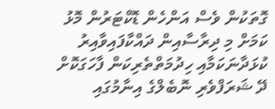ގޮތަކުން ވެސް އަންހެން ޑޮކްޓަރުން މޮޅު ކަމަށް މި ދިރާސާއިން ދައްކާފައިވާއިރު ކުޅަދާނަކަމާއި ހިދުމަތްތެރިކަން ފާހަގަކޮށް ދޭ ޝަރަފްވެރި ނޮބެލްގެ އިނާމުގައި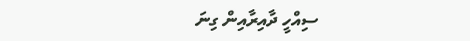ސިއްހީ ދާއިރާއިން ގިނަ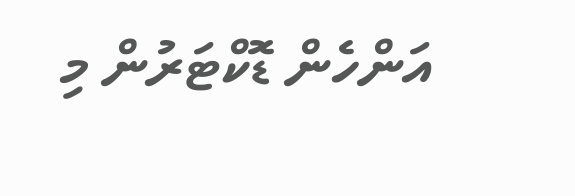އަންހެން ޑޮކްޓަރުން މި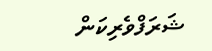ޝަރަފްވެރިކަން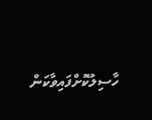ހާސިލުކޮށްފައިވާކަން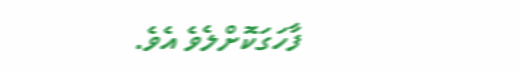ފާހަގަކޮށްލެވެ އެވެ.